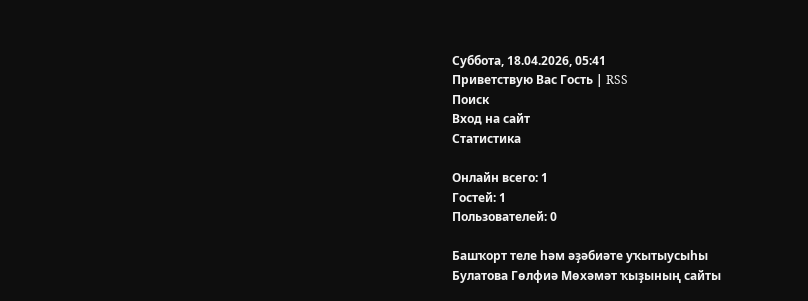Суббота, 18.04.2026, 05:41
Приветствую Вас Гость | RSS
Поиск
Вход на сайт
Статистика

Онлайн всего: 1
Гостей: 1
Пользователей: 0

Башҡорт теле һәм әҙәбиәте уҡытыусыһы
Булатова Гөлфиә Мөхәмәт ҡыҙының сайты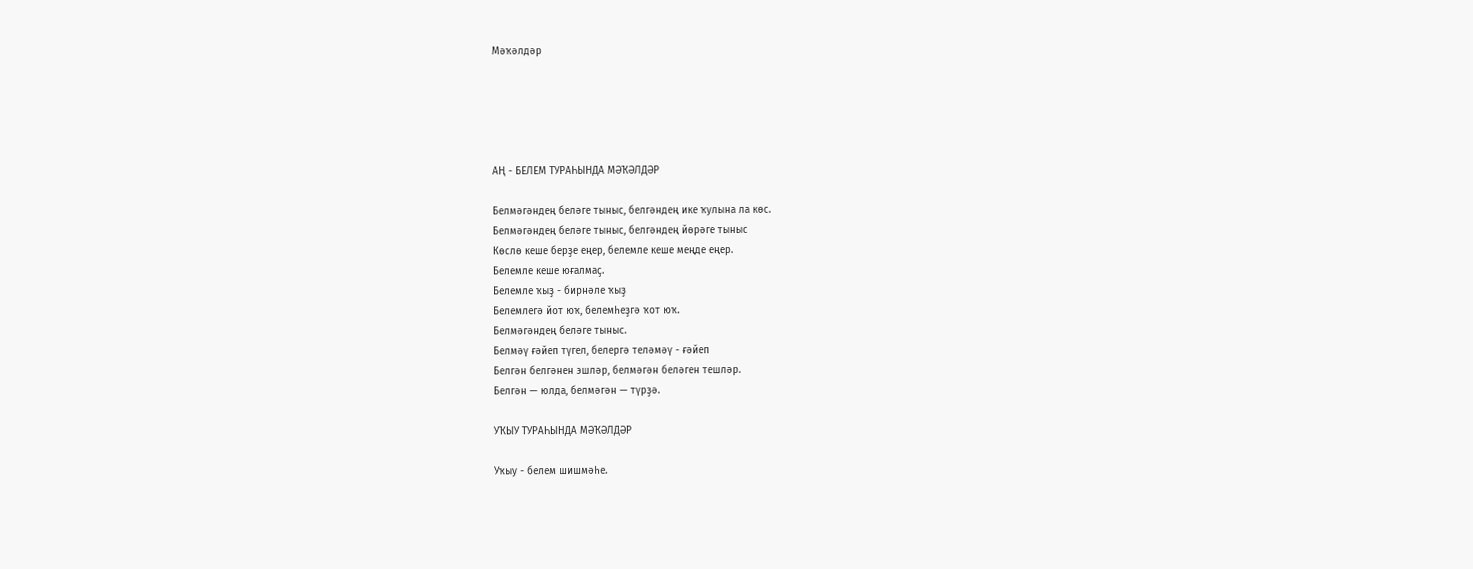Мәҡәлдәр





АҢ - БЕЛЕМ ТУРАҺЫНДА МӘҠӘЛДӘР

Белмәгәндең беләге тыныс, белгәндең ике ҡулына ла көс.
Белмәгәндең беләге тыныс, белгәндең йөрәге тыныс
Көслө кеше берҙе еңер, белемле кеше меңде еңер.
Белемле кеше юғалмаҫ.
Белемле ҡыҙ - бирнәле ҡыҙ
Белемлегә йот юҡ, белемһеҙгә ҡот юҡ.
Белмәгәндең беләге тыныс.
Белмәү ғәйеп түгел, белергә теләмәү - ғәйеп
Белгән белгәнен эшләр, белмәгән беләген тешләр.
Белгән — юлда, белмәгән — түрҙә.

УҠЫУ ТУРАҺЫНДА МӘҠӘЛДӘР

Уҡыу - белем шишмәһе.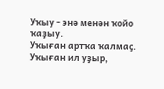Уҡыу - энә менән ҡойо ҡаҙыу.
Уҡыған артҡа ҡалмаҫ.
Уҡыған ил уҙыр,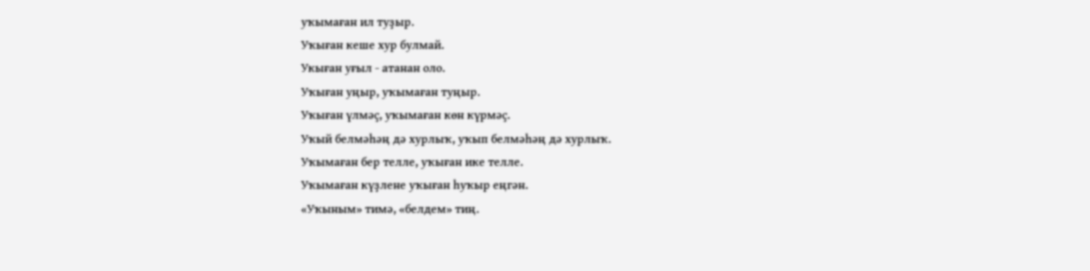уҡымаған ил туҙыр.
Уҡыған кеше хур булмай.
Укыған уғыл - атанан оло.
Уҡыған уңыр, уҡымаған туңыр.
Уҡыған үлмәҫ, уҡымаған көн күрмәҫ.
Уҡый белмәһәң дә хурлыҡ, уҡып белмәһәң дә хурлыҡ.
Уҡымаған бер телле, уҡыған ике телле.
Уҡымаған күҙлене уҡыған һуҡыр еңгән.
«Уҡыным» тимә, «белдем» тиң.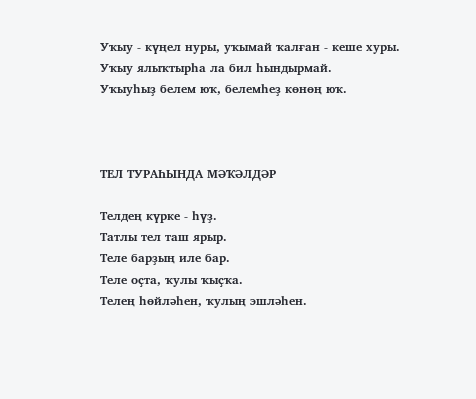Уҡыу - күңел нуры, уҡымай ҡалған - кеше хуры.
Уҡыу ялыҡтырһа ла бил һындырмай.
Уҡыуһыҙ белем юҡ, белемһеҙ көнөң юҡ.



ТЕЛ ТУРАҺЫНДА МӘҠӘЛДӘР

Телдең күрке - һүҙ.
Татлы тел таш ярыр.
Теле барҙың иле бар.
Теле оҫта, ҡулы ҡыҫҡа.
Телең һөйләһен, ҡулың эшләһен.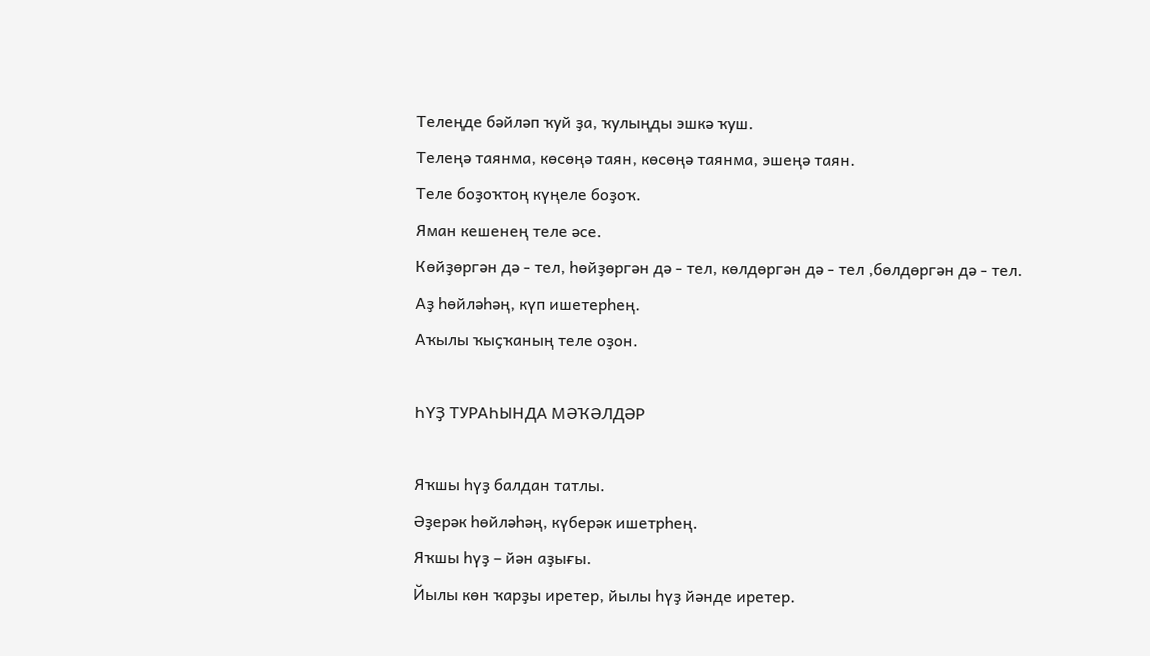Телеңде бәйләп ҡуй ҙа, ҡулыңды эшкә ҡуш.
Телеңә таянма, көсөңә таян, көсөңә таянма, эшеңә таян.
Теле боҙоҡтоң күңеле боҙоҡ.
Яман кешенең теле әсе.
Көйҙөргән дә - тел, һөйҙөргән дә - тел, көлдөргән дә - тел ,бөлдөргән дә - тел.
Аҙ һөйләһәң, күп ишетерһең.
Аҡылы ҡыҫҡаның теле оҙон.

ҺҮҘ ТУРАҺЫНДА МӘҠӘЛДӘР

Яҡшы һүҙ балдан татлы.
Әҙерәк һөйләһәң, күберәк ишетрһең.
Яҡшы һүҙ – йән аҙығы.
Йылы көн ҡарҙы иретер, йылы һүҙ йәнде иретер.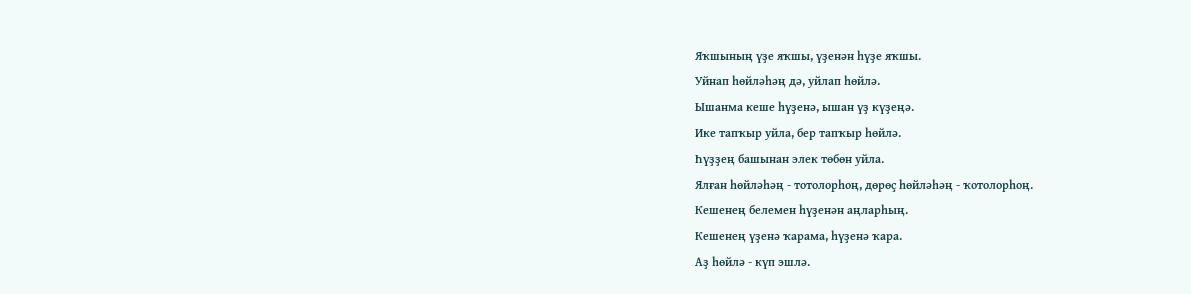Яҡшының үҙе яҡшы, үҙенән һүҙе яҡшы.
Уйнап һөйләһәң дә, уйлап һөйлә.
Ышанма кеше һүҙенә, ышан үҙ күҙеңә.
Ике тапҡыр уйла, бер тапҡыр һөйлә.
Һүҙҙең башынан элек төбөн уйла.
Ялған һөйләһәң - тотолорһоң, дөрөҫ һөйләһәң - ҡотолорһоң.
Кешенең белемен һүҙенән аңларһың.
Кешенең үҙенә ҡарама, һүҙенә ҡара.
Аҙ һөйлә - күп эшлә.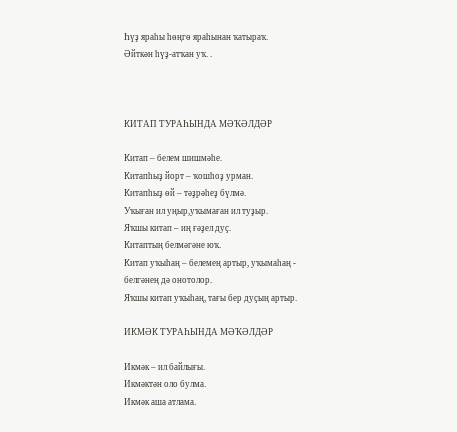Һүҙ яраһы һөңгө яраһынан ҡатыраҡ.
Әйткән һүҙ-атҡан уҡ. .



КИТАП ТУРАҺЫНДА МӘҠӘЛДӘР

Китап – белем шишмәһе.
Китапһыҙ йорт – ҡошһоҙ урман.
Китапһыҙ өй – тәҙрәһеҙ бүлмә.
Уҡыған ил уңыр,уҡымаған ил туҙыр.
Яҡшы китап – иң ғәҙел дуҫ.
Китаптың белмәгәне юҡ.
Китап уҡыһаң – белемең артыр, уҡымаһаң - белгәнең дә онотолор.
Яҡшы китап уҡыһаң, тағы бер дуҫың артыр.

ИКМӘК ТУРАҺЫНДА МӘҠӘЛДӘР

Икмәк – ил байлығы.
Икмәктән оло булма.
Икмәк аша атлама.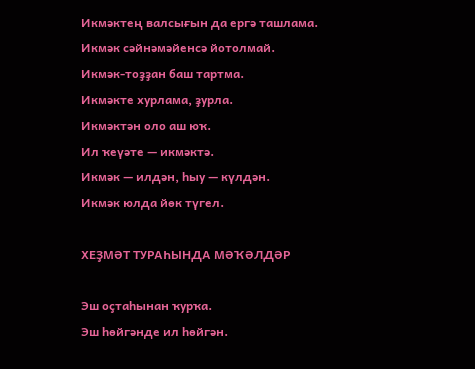Икмәктең валсығын да ергә ташлама.
Икмәк сәйнәмәйенсә йотолмай.
Икмәк-тоҙҙан баш тартма.
Икмәкте хурлама, ҙурла.
Икмәктән оло аш юҡ.
Ил ҡеүәте — икмәктә.
Икмәк — илдән, һыу — күлдән.
Икмәк юлда йөк түгел.

ХЕҘМӘТ ТУРАҺЫНДА МӘҠӘЛДӘР

Эш оҫтаһынан ҡурҡа.
Эш һөйгәнде ил һөйгән.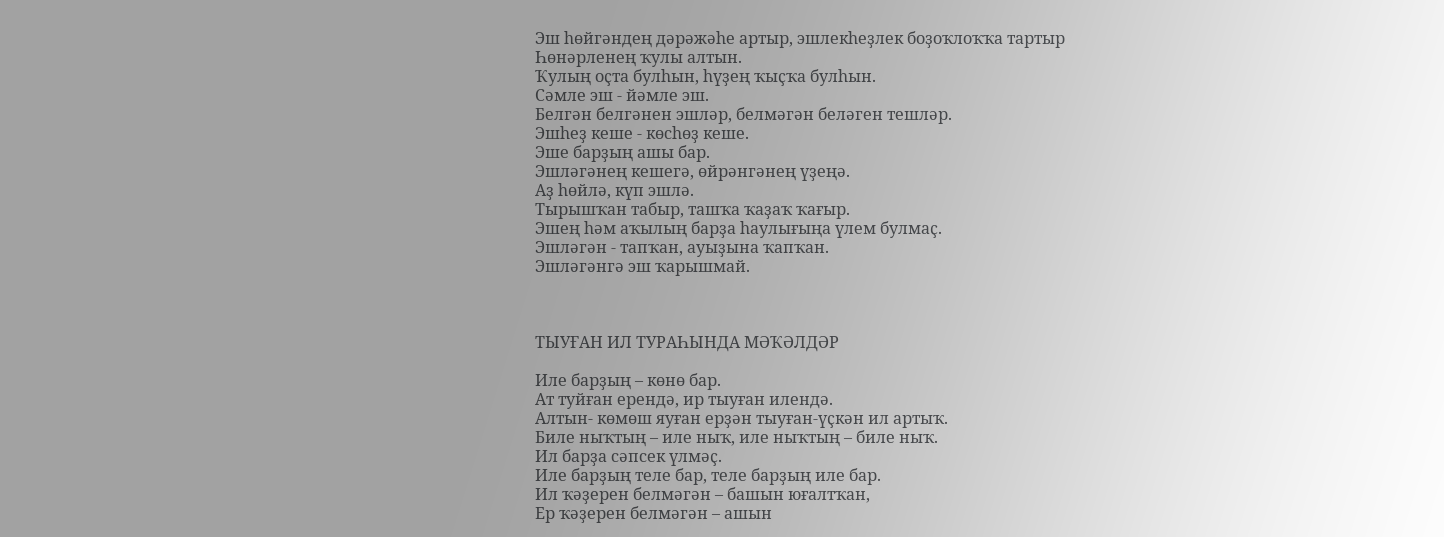Эш һөйгәндең дәрәжәһе артыр, эшлекһеҙлек боҙоҡлоҡҡа тартыр
Һөнәрленең ҡулы алтын.
Ҡулың оҫта булһын, һүҙең ҡыҫҡа булһын.
Сәмле эш - йәмле эш.
Белгән белгәнен эшләр, белмәгән беләген тешләр.
Эшһеҙ кеше - көсһөҙ кеше.
Эше барҙың ашы бар.
Эшләгәнең кешегә, өйрәнгәнең үҙеңә.
Аҙ һөйлә, күп эшлә.
Тырышҡан табыр, ташҡа ҡаҙаҡ ҡағыр.
Эшең һәм аҡылың барҙа һаулығыңа үлем булмаҫ.
Эшләгән - тапҡан, ауыҙына ҡапҡан.
Эшләгәнгә эш ҡарышмай.



ТЫУҒАН ИЛ ТУРАҺЫНДА МӘҠӘЛДӘР

Иле барҙың – көнө бар.
Ат туйған ерендә, ир тыуған илендә.
Алтын- көмөш яуған ерҙән тыуған-үҫкән ил артыҡ.
Биле ныҡтың – иле ныҡ, иле ныҡтың – биле ныҡ.
Ил барҙа сәпсек үлмәҫ.
Иле барҙың теле бар, теле барҙың иле бар.
Ил ҡәҙерен белмәгән – башын юғалтҡан,
Ер ҡәҙерен белмәгән – ашын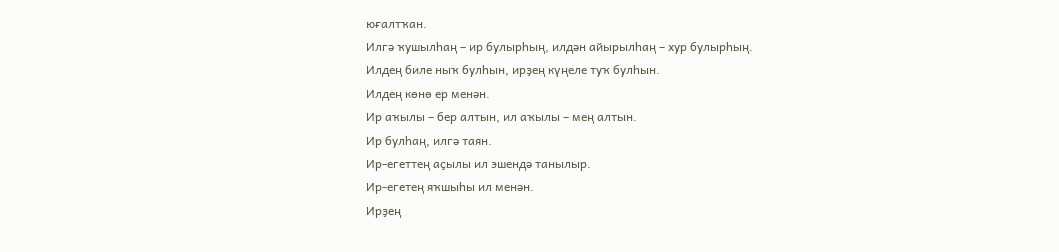юғалтҡан.
Илгә ҡушылһаң – ир булырһың, илдән айырылһаң – хур булырһың.
Илдең биле ныҡ булһын, ирҙең күңеле туҡ булһын.
Илдең көнө ер менән.
Ир аҡылы – бер алтын, ил аҡылы – мең алтын.
Ир булһаң, илгә таян.
Ир-егеттең аҫылы ил эшендә танылыр.
Ир-егетең яҡшыһы ил менән.
Ирҙең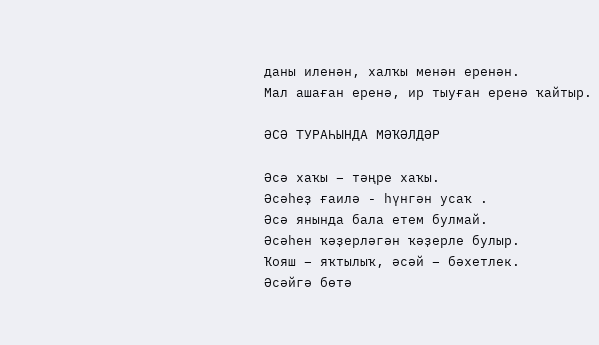даны иленән, халҡы менән еренән.
Мал ашаған еренә, ир тыуған еренә ҡайтыр.

ӘСӘ ТУРАҺЫНДА МӘҠӘЛДӘР

Әсә хаҡы – тәңре хаҡы.
Әсәhеҙ ғаилә - hүнгән усаҡ .
Әсә янында бала етем булмай.
Әсәhен ҡәҙерләгән ҡәҙерле булыр.
Ҡояш – яҡтылыҡ, әсәй – бәхетлек.
Әсәйгә бөтә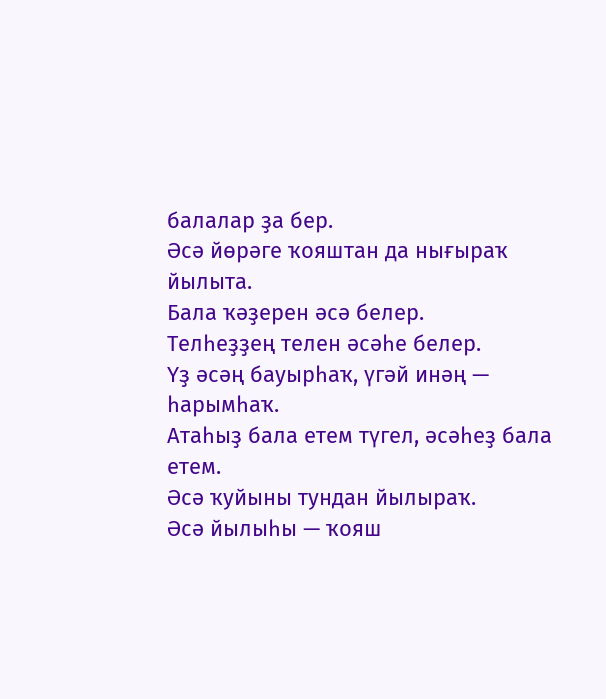балалар ҙа бер.
Әсә йөрәге ҡояштан да нығыраҡ йылыта.
Бала ҡəҙерен əсə белер.
Телһеҙҙең телен əсəһе белер.
Үҙ əсəң бауырһаҡ, үгəй инəң — һарымһаҡ.
Атаһыҙ бала етем түгел, əсəһеҙ бала етем.
Əсə ҡуйыны тундан йылыраҡ.
Əсə йылыһы — ҡояш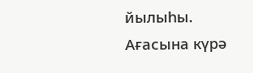йылыһы.
Ағасына күрə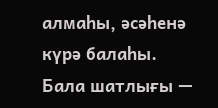алмаһы, əсəһенə күрə балаһы.
Бала шатлығы —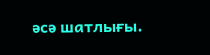əсə шатлығы.